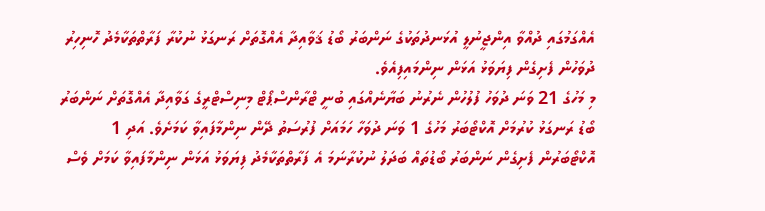އެއްގަމުގައި ދުއްވާ އިންޖީނުލީ އުޅަނދުތަކުގެ ނަންބަރު ބޯޑު ޤަވާއިދާ އެއްގޮތަށް ރަނގަޅު ނުކުރާ ފަރާތްތަކާމެދު ހޮނިހިރު ދުވަހުން ފެށިގެން ފިޔަވަޅު އަޅަން ނިންމައިފިއެވެ.
މި މަހުގެ 21 ވަނަ ދުވަހު ފުލުހުން ނެރުނު ބަޔާނެއްގައި ބުނީ ޓްރާންސްޕޯޓް މިނިސްޓްރީގެ ގަވާއިދާ އެއްގޮތަށް ނަންބަރު ބޯޑު ރަނގަޅު ކުރުމަށް އޮކްޓޯބަރު މަހުގެ 1 ވަނަ ދުވަހާ ހަމައަށް ފުރުސަތު ދޭން ނިންމާފައިވާ ކަމަށެވެ. އަދި 1 އޮކްޓޯބަރުން ފެށިގެން ނަންބަރު ބޯޑުތައް ބަދަލު ނުކުރާނަމަ އެ ފަރާތްތަކާމެދު ފިޔަވަޅު އަޅަން ނިންމާފައިވާ ކަމަށް ވެސް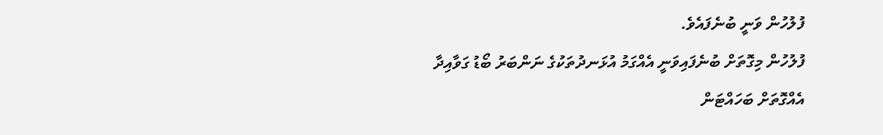ފުލުހުން ވަނީ ބުނެފައެވެ.
ފުލުހުން މިގޮތަށް ބުނެފައިވަނީ އެއްގަމު އުޅަނދުތަކުގެ ނަންބަރު ބޯޑު ގަވާއިދާ އެއްގޮތަށް ބަހައްޓަން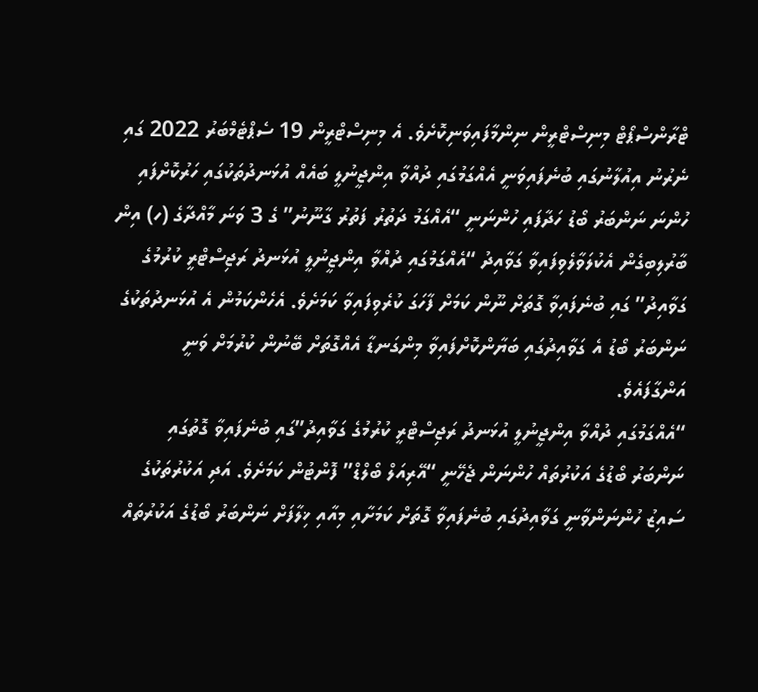ޓްރާންސްޕޯޓް މިނިސްޓްރީން ނިންމާފައިވަނިކޮށެވެ. އެ މިނިސްޓްރީން 19 ސެޕްޓެމްބަރު 2022 ގައި ނެރުނު އިއުލާނުގައި ބުނެފައިވަނީ އެއްގަމުގައި ދުއްވާ އިންޖީނުލީ ބައެއް އުޅަނދުތަކުގައި ހަރުކޮށްފައި ހުންނަ ނަންބަރު ބޯޑު ހަދާފައި ހުންނަނީ “އެއްގަމު ދަތުރު ފަތުރު ގާނޫނު” ގެ 3 ވަނަ މާއްދާގެ (ހ) އިން ބާރުލިބިގެން އެކުލަވާލެވިފައިވާ ގަވާއިދު “އެއްގަމުގައި ދުއްވާ އިންޖީނުލީ އުޅަނދު ރަޖިސްޓްރީ ކުރުމުގެ ގަވާއިދު” ގައި ބުނެފައިވާ ގޮތަށް ނޫން ކަމަށް ފާހަގަ ކުރެވިފައިވާ ކަމަށެވެ. އެހެންކަމުން އެ އުޅަނދުތަކުގެ ނަންބަރު ބޯޑު އެ ގަވާއިދުގައި ބަޔާންކޮށްފައިވާ މިންގަނޑާ އެއްގޮތަށް ބޭނުން ކުރުމަށް ވަނީ އަންގާފައެވެ.
“އެއްގަމުގައި ދުއްވާ އިންޖީނުލީ އުޅަނދު ރަޖިސްޓްރީ ކުރުމުގެ ގަވާއިދު”ގައި ބުނެފައިވާ ގޮތުގައި ނަންބަރު ބޯޑުގެ އަކުރުތައް ހުންނަން ޖެހޭނީ “އޭރިއަލް ބޯލްޑް” ފޮންޓުން ކަމަށެވެ. އަދި އަކުރުތަކުގެ ސައިޒު ހުންނަންވާނީ ގަވާއިދުގައި ބުނެފައިވާ ގޮތަށް ކަމަށާއި މިއާއި ޚިލާފަށް ނަންބަރު ބޯޑުގެ އަކުރުތައް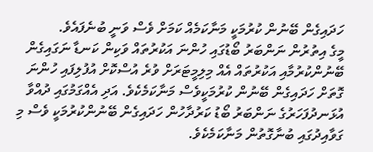ހަދައިގެން ބޭނުން ކުރުމަކީ މަނާކަމެއް ކަމަށް ވެސް ވަނީ ބުނެފައެވެ.
މީގެ އިތުރުން ނަންބަރު ބޯޑުގައި ހުންނަ އަކުރުތައް ވަކިން ކަނޑާ ނަގައިގެން ބޭނުންކުރުމާއި އަކުރުތައް އެއް މިލިމީޓަރަށް ވުރެ އުސްކޮށް އުފުލިފައި ހުންނަ ގޮތަށް ހަދައިގެން ބޭނުން ކުރުމަކީވެސް މަނާކަމެކެވެ. އަދި އެއްގަމުގައި ދުއްވާ އުޅަނދުފަހަރުގެ ނަންބަރު ބޯޑު ކަރުދާހުން ހަދައިގެން ބޭނުންކުރުމަކީ ވެސް މި ގަވާއިދުގައި ބުނާގޮތުން މަނާކަމެކެވެ.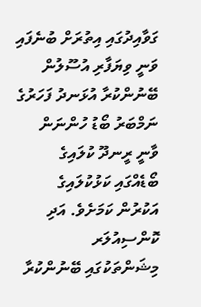ގަވާއިދުގައި އިތުރަށް ބުނެފައި ވަނީ ވިޔަފާރި އުސޫލުން ބޭނުންކުރާ އުޅަނދު ފަހަރުގެ ނަމްބަރު ބޯޑު ހުންނަން ވާނީ ރީނދޫ ކުލައިގެ ބޯޑެއްގައި ކަޅުކުލައިގެ އަކުރުން ކަމަށެވެ. އަދި ކޮންސިއުލަރ މިޝަންތަކުގައި ބޭނުންކުރާ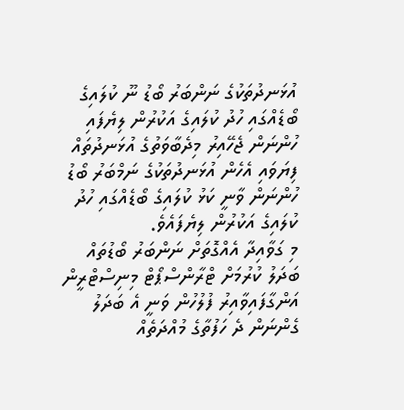އުޅަނދުތަކުގެ ނަންބަރު ބޯޑު ނޫ ކުލައިގެ ބޯޑެއްގައި ހުދު ކުލައިގެ އަކުރުން ލިޔެފައި ހުންނަން ޖެހޭއިރު މިދެބާވަތުގެ އުޅަނދުތައް ފިޔަވައި އެހެން އުޅަނދުތަކުގެ ނަމްބަރު ބޯޑު ހުންނަން ވާނީ ކަޅު ކުލައިގެ ބޯޑެއްގައި ހުދު ކުލައިގެ އަކުރުން ލިޔެފައެވެ.
މި ގަވާއިދާ އެއްގޮތަށް ނަންބަރު ބޯޑުތައް ބަދަލު ކުރުމަށް ޓްރާންސްޕޯޓް މިނިސްޓްރީން އަންގާފައިވާއިރު ފުލުހުން ވަނީ އެ ބަދަލު ގެންނަން ދެ ހަފުތާގެ މުއްދަތެއް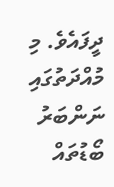ދީފައެވެ. މި މުއްދަތުގައި ނަންބަރު ބޯޑުތައް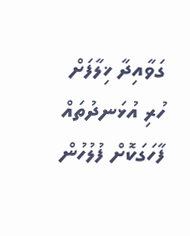ގަވާއިދާ ޚިލާފަށް ހުރި އުޅަނދުތައް ފާހަގަކޮށް ފުލުހުން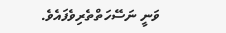ވަނީ ނަސޭހަތްތެރިވެފައެވެ.